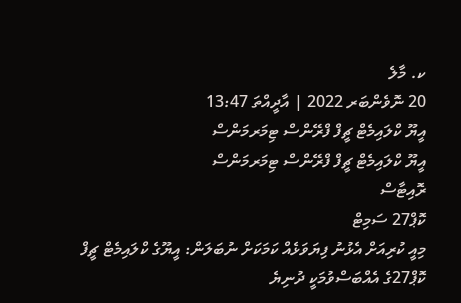ކ. މާލެ
20 ނޮވެންބަރ 2022 | އާދީއްތަ 13:47
އީޔޫ ކްލައިމެޓް ޗީފް ފްރޭންސް ޓިމަރމަންސް
އީޔޫ ކްލައިމެޓް ޗީފް ފްރޭންސް ޓިމަރމަންސް
ރޮއިޓާސް
ކޮޕް27 ސަމިޓް
މިއީ ކުރިއަށް އެޅުނު ފިޔަވަޅެއް ކަމަކަށް ނުބަލަން: އީޔޫގެ ކްލައިމެޓް ޗީފް
ކޮޕް27ގެ އެއްބަސްވުމަކީ ދުނިޔެ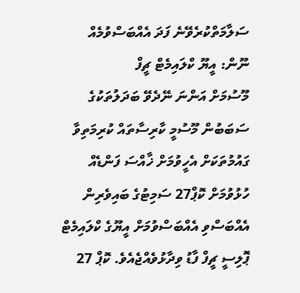ސަލާމަތްކުރެވޭނެ ފަދަ އެއްބަސްވުމެއް ނޫން: އީޔޫ ކްލައިމެޓް ޗީފް
މޫސުމަށް އަންނަ ނޭދެވޭ ބަދަލުތަކުގެ ސަބަބުން މޫސުމީ ކާރިސާތައް ކުރިމަތިވާ ގައުމުތަކަށް އެހީވުމަށް ޚާއްސަ ފަންޑެއް ހުޅުވުމަށް ކޮޕް27 ސަމިޓުގެ ބައިވެރިން އެއްބަސްވި އެއްބަސްވުމަށް އީޔޫގެ ކްލައިމެޓް ޕޮލިސީ ޗީފް ފާޑު ވިދާޅުވެއްޖެއެވެ. ކޮޕް 27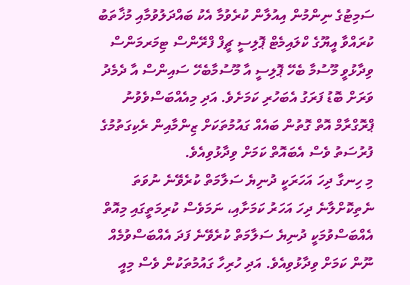ސަމިޓުގެ ނިންމުން އިއުލާން ކުރެވުމާ އެކު ބައްދަލުވުމާއި މުޚާތަބު ކުރައްވާ އީޔޫގެ ކްލައިމެޓް ޕޮލިސީ ޗީފް ފްރޭންސް ޓިމަރމަންސް ވިދާޅުވީ މޫސުމާ ބެހޭ ޕޮލިސީ އާ މޫސުމާބެހޭ ސައިންސް އާ ދެމެދު ވަރަށް ބޮޑު ފަރަގު އެބަހުރި ކަމަށެވެ. އަދި މިއެއްބަސްވެވުނު ޕްރޮގްރާމް އޮތް ގޮތުން ބައެއް ގައުމުތަކަށް ޒިންމާއިން ރެކިގަތުމުގެ ފުރުސަތު ވެސް އެބައޮތް ކަމަށް ވިދާޅުވިއެވެ.
މި ހިނގާ ދިހަ އަހަރަކީ ދުނިޔެ ސަލާމަތް ކުރެވޭނެ ނުވަތަ ނެތިކޮށްލާނެ ދިހަ އަހަރު ކަމަށާއި، ނަމަވެސް ކުރިމަތީގައި މިއޮތް އެއްބަސްވުމަކީ ދުނިޔެ ސަލާމަތް ކުރެވޭނެ ފަދަ އެއްބަސްވުމެއް ނޫން ކަމަށް ވިދާޅުވިއެވެ. އަދި ހުރިހާ ގައުމުތަކުން ވެސް މިއީ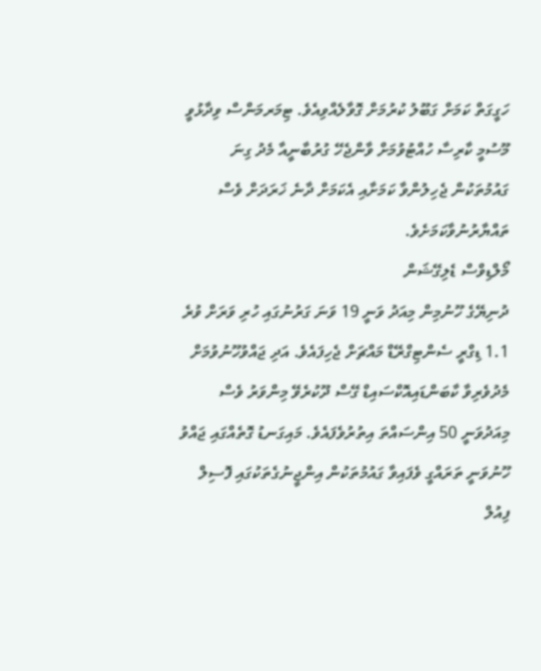ހަގީގަތް ކަމަށް ގަބޫލު ކުރުމަށް ގޮވާލެއްވިއެވެ. ޓިމަރމަންސް ވިދާޅުވީ މޫސުމީ ކާރިސާ ހުއްޓުވުމަށް ވާންޖެހޭ ގުރުބާނީއާ މެދު ގިނަ ގައުމުތަކުން ޖެހިލުންވާ ކަމަށާއި އެކަމަށް ދާނެ ޚަރަދަށް ވެސް ތައްޔާރުނުވާކަމަށެވެ.
މޯލްޑިވްސް ޑެލިގޭޝަން
ދުނިޔޭގެ ހޫނުމިން މިއަދު ވަނީ 19 ވަނަ ގަރުނުގައި ހުރި ވަރަށް ވުރެ 1.1 ޑިގްރީ ސެންޓިގްރޭޑް މައްޗަށް ޖެހިފައެވެ. އަދި ޖައްވުހޫނުވުމަށް މެދުވެރިވާ ކާބަންޑައިއޮކްސައިޑް ގޭސް ދޫކުރެވޭ މިންވަރު ވެސް މިއަދުވަނީ 50 އިންސައްތަ އިތުރުވެފައެވެ. މައިގަނޑު ގޮތެއްގައި ޖައްވު ހޫނުވަނީ ތަރައްގީ ވެފައިވާ ގައުމުތަކުން އިންޖީނުގެތަކުގައި ފޮސިލް ފިއުލް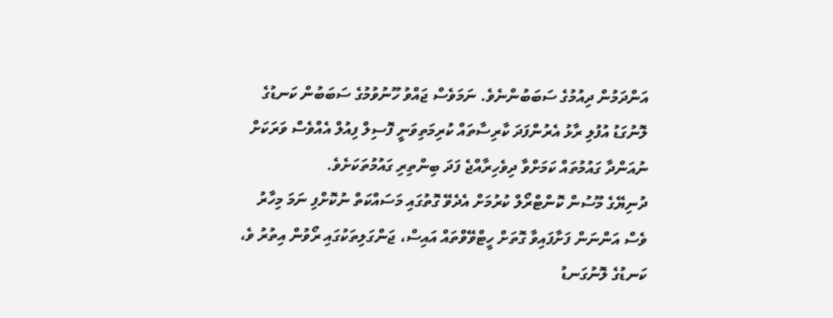އަންދަމުން ދިއުމުގެ ސަބަބުންނެވެ. ނަމަވެސް ޖައްވު ހޫނުވުމުގެ ސަބަބުން ކަނޑުގެ ލޮނުގަޑު އުފުލި ރާޅު އެރުންފަދަ ކާރިސާތައް ކުރިމަތިވަނީ ފޮސިލް ފިއުލް އެއްވެސް ވަރަކަށް ނުއަންދާ ގައުމުތައް ކަމަށްވާ ދިވެހިރާއްޖެ ފަދަ ބިންތިރި ގައުމުތަކަށެވެ.
ދުނިޔޭގެ މޫސުން ކޮންޓްރޯލް ކުރުމަށް އެދެވޭ ގޮތުގައި މަސައްކަތް ނުކޮށްފި ނަމަ މިހާރު ވެސް އަންނަން ފަށާފައިވާ ގޮތަށް ހީޓްވޭވްތައް އައިސް، ޖަންގަލިތަކުގައި ރޯވުން އިތުރު ވެ، ކަނޑުގެ ލޮނުގަނޑު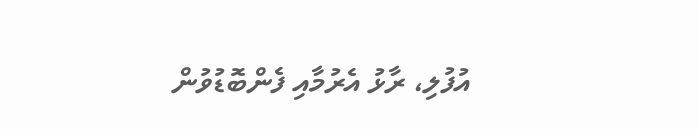އުފުލި، ރާޅު އެރުމާއި ފެންބޮޑުވުން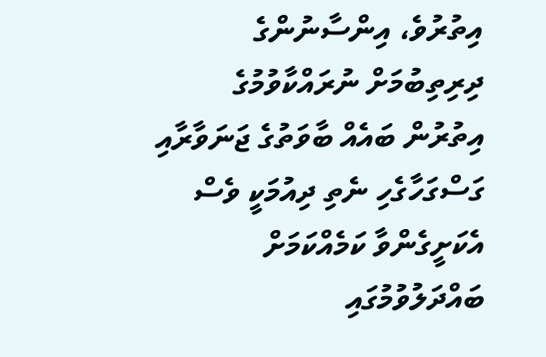އިތުރުވެ، އިންސާނުންގެ ދިރިތިބުމަށް ނުރައްކާވުމުގެ އިތުރުން ބައެއް ބާވަތުގެ ޖަނަވާރާއި ގަސްގަހާގެހި ނެތި ދިއުމަކީ ވެސް އެކަށީގެންވާ ކަމެއްކަމަށް ބައްދަލުވުމުގައި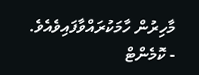މާހިރުން ހާމަކުރައްވާފައިވެއެވެ.
- ކޮމެންޓް